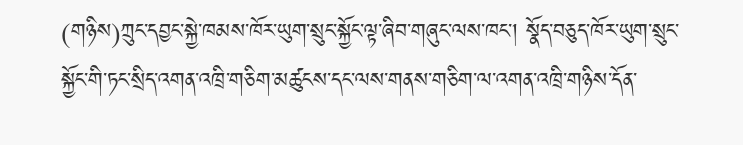(གཉིས)ཀྲུང་དབྱང་སྐྱེ་ཁམས་ཁོར་ཡུག་སྲུང་སྐྱོང་ལྟ་ཞིབ་གཞུང་ལས་ཁང་། སྣོད་བཅུད་ཁོར་ཡུག་སྲུང་སྐྱོང་གི་ཏང་སྲིད་འགན་འཁྲི་གཅིག་མཚུངས་དང་ལས་གནས་གཅིག་ལ་འགན་འཁྲི་གཉིས་དོན་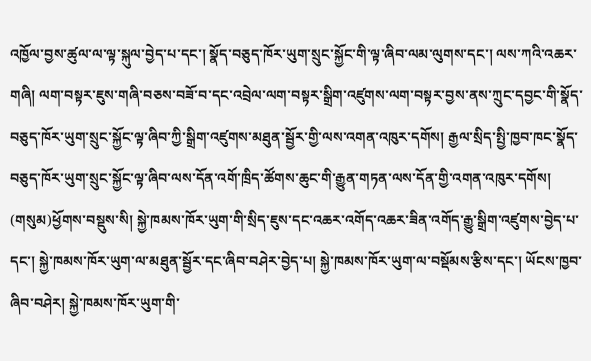འཁྱོལ་བྱས་ཚུལ་ལ་ལྟ་སྐུལ་བྱེད་པ་དང་། སྣོད་བཅུད་ཁོར་ཡུག་སྲུང་སྐྱོང་གི་ལྟ་ཞིབ་ལམ་ལུགས་དང་། ལས་ཀའི་འཆར་གཞི། ལག་བསྟར་ཇུས་གཞི་བཅས་བཟོ་བ་དང་འབྲེལ་ལག་བསྟར་སྒྲིག་འཛུགས་ལག་བསྟར་བྱས་ནས་ཀྲུང་དབྱང་གི་སྣོད་བཅུད་ཁོར་ཡུག་སྲུང་སྐྱོང་ལྟ་ཞིབ་ཀྱི་སྒྲིག་འཛུགས་མཐུན་སྦྱོར་གྱི་ལས་འགན་འཁུར་དགོས། རྒྱལ་སྲིད་སྤྱི་ཁྱབ་ཁང་སྣོད་བཅུད་ཁོར་ཡུག་སྲུང་སྐྱོང་ལྟ་ཞིབ་ལས་དོན་འགོ་ཁྲིད་ཚོགས་ཆུང་གི་རྒྱུན་གཏན་ལས་དོན་གྱི་འགན་འཁུར་དགོས།
(གསུམ)ཕྱོགས་བསྡུས་སི། སྐྱེ་ཁམས་ཁོར་ཡུག་གི་སྲིད་ཇུས་དང་འཆར་འགོད་འཆར་ཟིན་འགོད་རྒྱུ་སྒྲིག་འཛུགས་བྱེད་པ་དང་། སྐྱེ་ཁམས་ཁོར་ཡུག་ལ་མཐུན་སྦྱོར་དང་ཞིབ་བཤེར་བྱེད་པ། སྐྱེ་ཁམས་ཁོར་ཡུག་ལ་བསྡོམས་རྩིས་དང་། ཡོངས་ཁྱབ་ཞིབ་བཤེར། སྐྱེ་ཁམས་ཁོར་ཡུག་གི་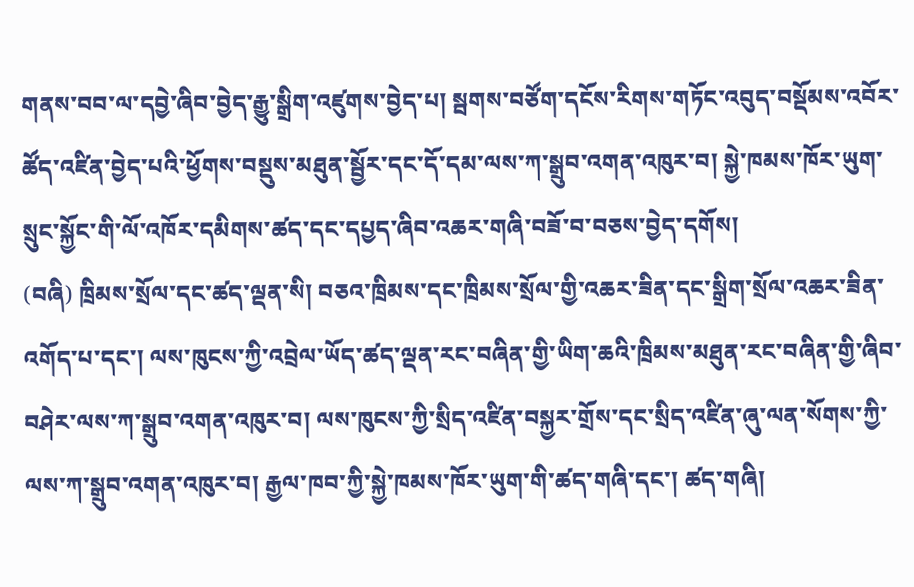གནས་བབ་ལ་དབྱེ་ཞིབ་བྱེད་རྒྱུ་སྒྲིག་འཛུགས་བྱེད་པ། སྦགས་བཙོག་དངོས་རིགས་གཏོང་འབུད་བསྡོམས་འབོར་ཚོད་འཛིན་བྱེད་པའི་ཕྱོགས་བསྡུས་མཐུན་སྦྱོར་དང་དོ་དམ་ལས་ཀ་སྒྲུབ་འགན་འཁུར་བ། སྐྱེ་ཁམས་ཁོར་ཡུག་སྲུང་སྐྱོང་གི་ལོ་འཁོར་དམིགས་ཚད་དང་དཔྱད་ཞིབ་འཆར་གཞི་བཟོ་བ་བཅས་བྱེད་དགོས།
(བཞི) ཁྲིམས་སྲོལ་དང་ཚད་ལྡན་སི། བཅའ་ཁྲིམས་དང་ཁྲིམས་སྲོལ་གྱི་འཆར་ཟིན་དང་སྒྲིག་སྲོལ་འཆར་ཟིན་འགོད་པ་དང་། ལས་ཁུངས་ཀྱི་འབྲེལ་ཡོད་ཚད་ལྡན་རང་བཞིན་གྱི་ཡིག་ཆའི་ཁྲིམས་མཐུན་རང་བཞིན་གྱི་ཞིབ་བཤེར་ལས་ཀ་སྒྲུབ་འགན་འཁུར་བ། ལས་ཁུངས་ཀྱི་སྲིད་འཛིན་བསྐྱར་གྲོས་དང་སྲིད་འཛིན་ཞུ་ལན་སོགས་ཀྱི་ལས་ཀ་སྒྲུབ་འགན་འཁུར་བ། རྒྱལ་ཁབ་ཀྱི་སྐྱེ་ཁམས་ཁོར་ཡུག་གི་ཚད་གཞི་དང་། ཚད་གཞི།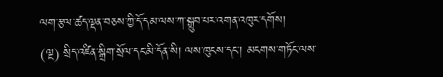ལག་རྩལ་ཚད་ལྡན་བཅས་ཀྱི་དོ་དམ་ལས་ཀ་སྒྲུབ་པར་འགན་འཁུར་དགོས།
(ལྔ) སྲིད་འཛིན་སྒྲིག་སྲོལ་དང་མི་དོན་སི། ལས་ཁུངས་དང་། མངགས་གཏོང་ལས་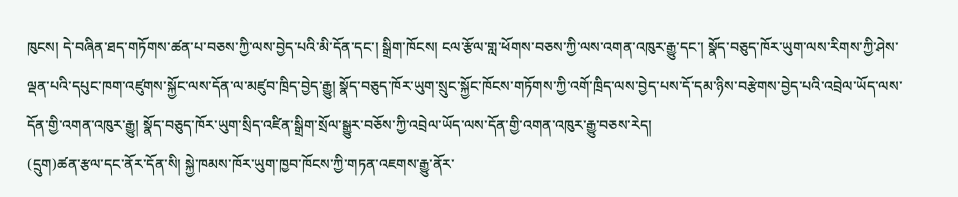ཁུངས། དེ་བཞིན་ཐད་གཏོགས་ཚན་པ་བཅས་ཀྱི་ལས་བྱེད་པའི་མི་དོན་དང་། སྒྲིག་ཁོངས། ངལ་རྩོལ་གླ་ཕོགས་བཅས་ཀྱི་ལས་འགན་འཁུར་རྒྱུ་དང་། སྣོད་བཅུད་ཁོར་ཡུག་ལས་རིགས་ཀྱི་ཤེས་ལྡན་པའི་དཔུང་ཁག་འཛུགས་སྐྱོང་ལས་དོན་ལ་མཛུབ་ཁྲིད་བྱེད་རྒྱུ། སྣོད་བཅུད་ཁོར་ཡུག་སྲུང་སྐྱོང་ཁོངས་གཏོགས་ཀྱི་འགོ་ཁྲིད་ལས་བྱེད་པས་དོ་དམ་ཉིས་བརྩེགས་བྱེད་པའི་འབྲེལ་ཡོད་ལས་དོན་གྱི་འགན་འཁུར་རྒྱུ། སྣོད་བཅུད་ཁོར་ཡུག་སྲིད་འཛིན་སྒྲིག་སྲོལ་སྒྱུར་བཅོས་ཀྱི་འབྲེལ་ཡོད་ལས་དོན་གྱི་འགན་འཁུར་རྒྱུ་བཅས་རེད།
(དྲུག)ཚན་རྩལ་དང་ནོར་དོན་སི། སྐྱེ་ཁམས་ཁོར་ཡུག་ཁྱབ་ཁོངས་ཀྱི་གཏན་འཇགས་རྒྱུ་ནོར་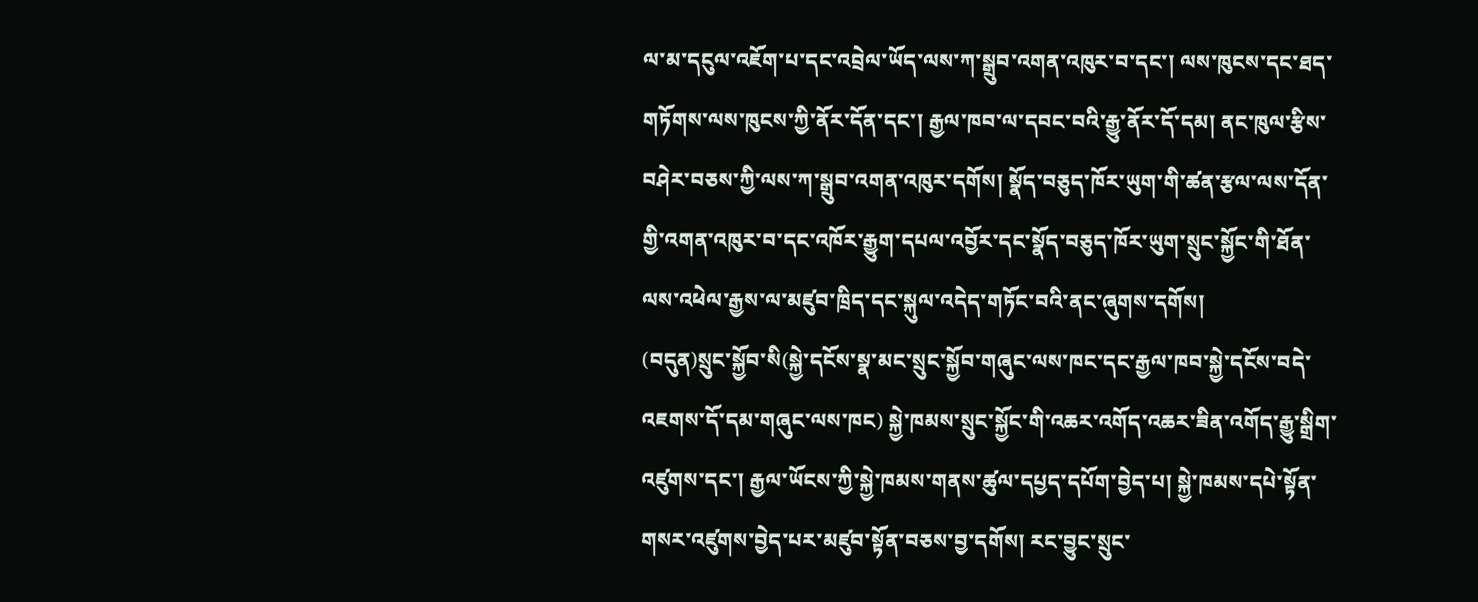ལ་མ་དངུལ་འཇོག་པ་དང་འབྲེལ་ཡོད་ལས་ཀ་སྒྲུབ་འགན་འཁུར་བ་དང་། ལས་ཁུངས་དང་ཐད་གཏོགས་ལས་ཁུངས་ཀྱི་ནོར་དོན་དང་། རྒྱལ་ཁབ་ལ་དབང་བའི་རྒྱུ་ནོར་དོ་དམ། ནང་ཁུལ་རྩིས་བཤེར་བཅས་ཀྱི་ལས་ཀ་སྒྲུབ་འགན་འཁུར་དགོས། སྣོད་བཅུད་ཁོར་ཡུག་གི་ཚན་རྩལ་ལས་དོན་གྱི་འགན་འཁུར་བ་དང་འཁོར་རྒྱུག་དཔལ་འབྱོར་དང་སྣོད་བཅུད་ཁོར་ཡུག་སྲུང་སྐྱོང་གི་ཐོན་ལས་འཕེལ་རྒྱས་ལ་མཛུབ་ཁྲིད་དང་སྐུལ་འདེད་གཏོང་བའི་ནང་ཞུགས་དགོས།
(བདུན)སྲུང་སྐྱོབ་སི(སྐྱེ་དངོས་སྣ་མང་སྲུང་སྐྱོབ་གཞུང་ལས་ཁང་དང་རྒྱལ་ཁབ་སྐྱེ་དངོས་བདེ་འཇགས་དོ་དམ་གཞུང་ལས་ཁང) སྐྱེ་ཁམས་སྲུང་སྐྱོང་གི་འཆར་འགོད་འཆར་ཟིན་འགོད་རྒྱུ་སྒྲིག་འཛུགས་དང་། རྒྱལ་ཡོངས་ཀྱི་སྐྱེ་ཁམས་གནས་ཚུལ་དཔྱད་དཔོག་བྱེད་པ། སྐྱེ་ཁམས་དཔེ་སྟོན་གསར་འཛུགས་བྱེད་པར་མཛུབ་སྟོན་བཅས་བྱ་དགོས། རང་བྱུང་སྲུང་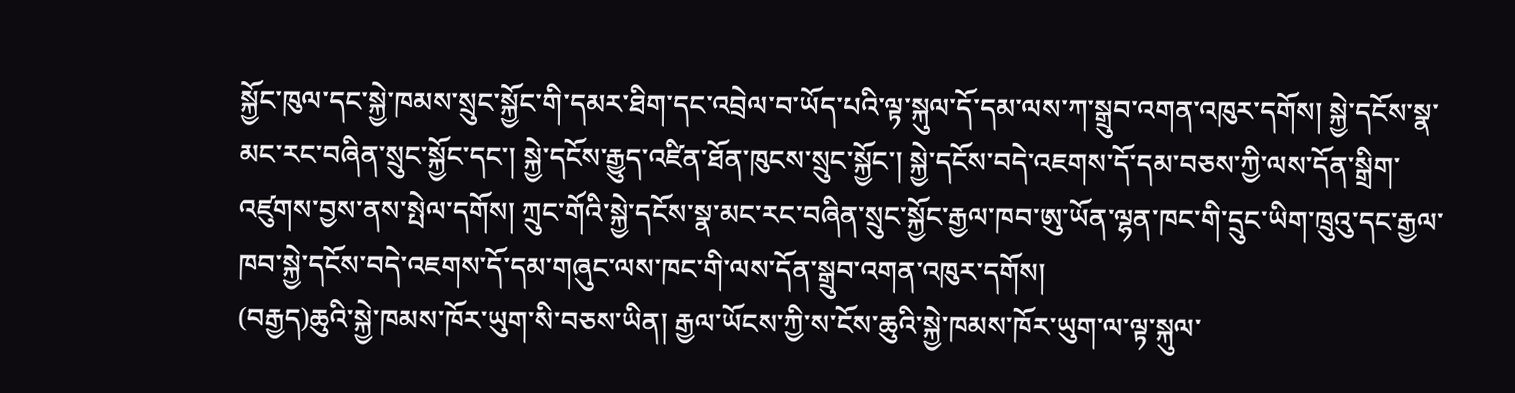སྐྱོང་ཁུལ་དང་སྐྱེ་ཁམས་སྲུང་སྐྱོང་གི་དམར་ཐིག་དང་འབྲེལ་བ་ཡོད་པའི་ལྟ་སྐུལ་དོ་དམ་ལས་ཀ་སྒྲུབ་འགན་འཁུར་དགོས། སྐྱེ་དངོས་སྣ་མང་རང་བཞིན་སྲུང་སྐྱོང་དང་། སྐྱེ་དངོས་རྒྱུད་འཛིན་ཐོན་ཁུངས་སྲུང་སྐྱོང་། སྐྱེ་དངོས་བདེ་འཇགས་དོ་དམ་བཅས་ཀྱི་ལས་དོན་སྒྲིག་འཛུགས་བྱས་ནས་སྤེལ་དགོས། ཀྲུང་གོའི་སྐྱེ་དངོས་སྣ་མང་རང་བཞིན་སྲུང་སྐྱོང་རྒྱལ་ཁབ་ཨུ་ཡོན་ལྷན་ཁང་གི་དྲུང་ཡིག་ཁྲུའུ་དང་རྒྱལ་ཁབ་སྐྱེ་དངོས་བདེ་འཇགས་དོ་དམ་གཞུང་ལས་ཁང་གི་ལས་དོན་སྒྲུབ་འགན་འཁུར་དགོས།
(བརྒྱད)ཆུའི་སྐྱེ་ཁམས་ཁོར་ཡུག་སི་བཅས་ཡིན། རྒྱལ་ཡོངས་ཀྱི་ས་ངོས་ཆུའི་སྐྱེ་ཁམས་ཁོར་ཡུག་ལ་ལྟ་སྐུལ་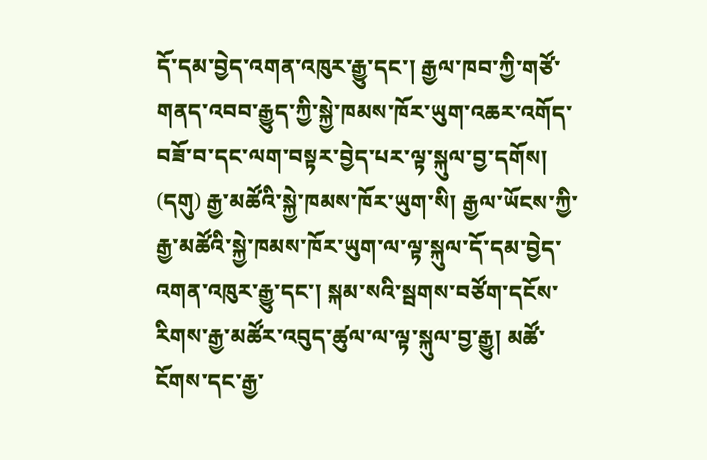དོ་དམ་བྱེད་འགན་འཁུར་རྒྱུ་དང་། རྒྱལ་ཁབ་ཀྱི་གཙོ་གནད་འབབ་རྒྱུད་ཀྱི་སྐྱེ་ཁམས་ཁོར་ཡུག་འཆར་འགོད་བཟོ་བ་དང་ལག་བསྟར་བྱེད་པར་ལྟ་སྐུལ་བྱ་དགོས།
(དགུ) རྒྱ་མཚོའི་སྐྱེ་ཁམས་ཁོར་ཡུག་སི། རྒྱལ་ཡོངས་ཀྱི་རྒྱ་མཚོའི་སྐྱེ་ཁམས་ཁོར་ཡུག་ལ་ལྟ་སྐུལ་དོ་དམ་བྱེད་འགན་འཁུར་རྒྱུ་དང་། སྐམ་སའི་སྦགས་བཙོག་དངོས་རིགས་རྒྱ་མཚོར་འབུད་ཚུལ་ལ་ལྟ་སྐུལ་བྱ་རྒྱུ། མཚོ་ངོགས་དང་རྒྱ་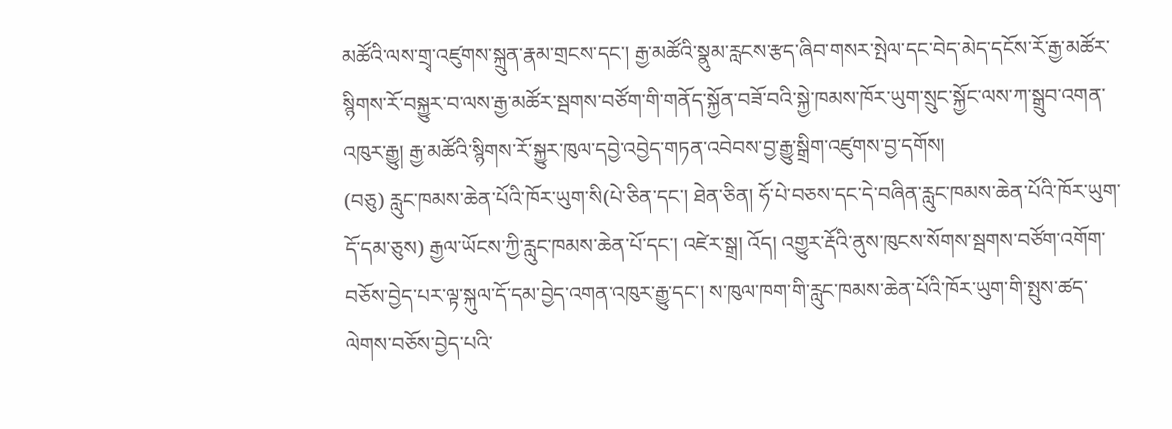མཚོའི་ལས་གྲྭ་འཛུགས་སྐྲུན་རྣམ་གྲངས་དང་། རྒྱ་མཚོའི་སྣུམ་རླངས་རྩད་ཞིབ་གསར་སྤེལ་དང་བེད་མེད་དངོས་རོ་རྒྱ་མཚོར་སྙིགས་རོ་བསྐྱུར་བ་ལས་རྒྱ་མཚོར་སྦགས་བཙོག་གི་གནོད་སྐྱོན་བཟོ་བའི་སྐྱེ་ཁམས་ཁོར་ཡུག་སྲུང་སྐྱོང་ལས་ཀ་སྒྲུབ་འགན་འཁུར་རྒྱུ། རྒྱ་མཚོའི་སྙིགས་རོ་སྐྱུར་ཁུལ་དབྱེ་འབྱེད་གཏན་འབེབས་བྱ་རྒྱུ་སྒྲིག་འཛུགས་བྱ་དགོས།
(བཅུ) རླུང་ཁམས་ཆེན་པོའི་ཁོར་ཡུག་སི(པེ་ཅིན་དང་། ཐེན་ཅིན། ཧོ་པེ་བཅས་དང་དེ་བཞིན་རླུང་ཁམས་ཆེན་པོའི་ཁོར་ཡུག་དོ་དམ་ཅུས) རྒྱལ་ཡོངས་ཀྱི་རླུང་ཁམས་ཆེན་པོ་དང་། འཛེར་སྒྲ། འོད། འགྱུར་རྡོའི་ནུས་ཁུངས་སོགས་སྦགས་བཙོག་འགོག་བཅོས་བྱེད་པར་ལྟ་སྐུལ་དོ་དམ་བྱེད་འགན་འཁུར་རྒྱུ་དང་། ས་ཁུལ་ཁག་གི་རླུང་ཁམས་ཆེན་པོའི་ཁོར་ཡུག་གི་སྤུས་ཚད་ལེགས་བཅོས་བྱེད་པའི་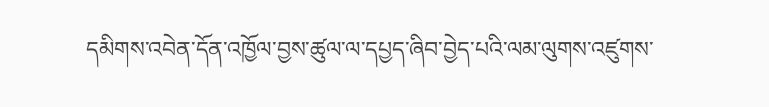དམིགས་འབེན་དོན་འཁྱོལ་བྱས་ཚུལ་ལ་དཔྱད་ཞིབ་བྱེད་པའི་ལམ་ལུགས་འཛུགས་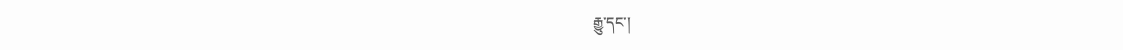རྒྱུ་དང་།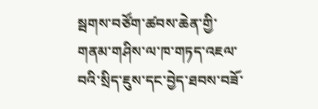སྦགས་བཙོག་ཚབས་ཆེན་གྱི་གནམ་གཤིས་ལ་ཁ་གཏད་འཇལ་བའི་སྲིད་ཇུས་དང་བྱེད་ཐབས་བཟོ་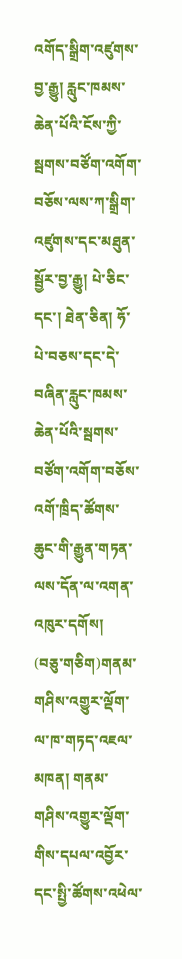འགོད་སྒྲིག་འཛུགས་བྱ་རྒྱུ། རླུང་ཁམས་ཆེན་པོའི་ངོས་ཀྱི་སྦགས་བཙོག་འགོག་བཅོས་ལས་ཀ་སྒྲིག་འཛུགས་དང་མཐུན་སྦྱོར་བྱ་རྒྱུ། པེ་ཅིང་དང་། ཐེན་ཅིན། ཧོ་པེ་བཅས་དང་དེ་བཞིན་རླུང་ཁམས་ཆེན་པོའི་སྦགས་བཙོག་འགོག་བཅོས་འགོ་ཁྲིད་ཚོགས་ཆུང་གི་རྒྱུན་གཏན་ལས་དོན་ལ་འགན་འཁུར་དགོས།
(བཅུ་གཅིག)གནམ་གཤིས་འགྱུར་ལྡོག་ལ་ཁ་གཏད་འཇལ་མཁན། གནམ་གཤིས་འགྱུར་ལྡོག་གིས་དཔལ་འབྱོར་དང་སྤྱི་ཚོགས་འཕེལ་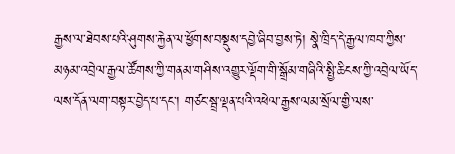རྒྱས་ལ་ཐེབས་པའི་ཤུགས་རྐྱེན་ལ་ཕྱོགས་བསྡུས་དབྱེ་ཞིབ་བྱས་ཏེ། སྣེ་ཁྲིད་དེ་རྒྱལ་ཁབ་ཀྱིས་མཉམ་འབྲེལ་རྒྱལ་ཚོགས་ཀྱི་གནམ་གཤིས་འགྱུར་ལྡོག་གི་སྒྲོམ་གཞིའི་སྤྱི་ཆིངས་ཀྱི་འབྲེལ་ཡོད་ལས་དོན་ལག་བསྟར་བྱེད་པ་དང་། གཙང་སྦྲ་ལྡན་པའི་འཕེལ་རྒྱས་ལམ་སྲོལ་གྱི་ལས་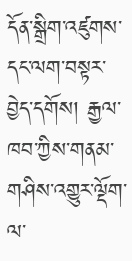དོན་སྒྲིག་འཛུགས་དང་ལག་བསྟར་བྱེད་དགོས། རྒྱལ་ཁབ་ཀྱིས་གནམ་གཤིས་འགྱུར་ལྡོག་ལ་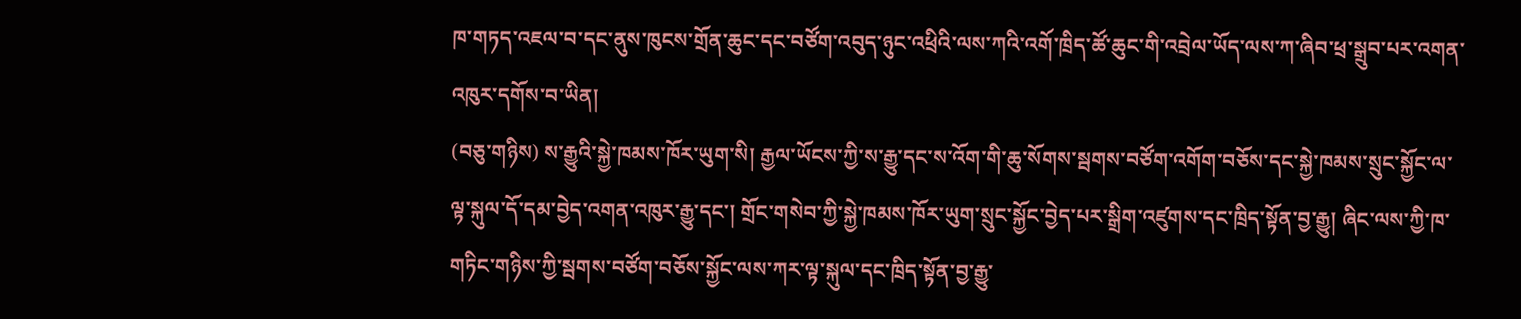ཁ་གཏད་འཇལ་བ་དང་ནུས་ཁུངས་གྲོན་ཆུང་དང་བཙོག་འབུད་ཉུང་འཕྲིའི་ལས་ཀའི་འགོ་ཁྲིད་ཚོ་ཆུང་གི་འབྲེལ་ཡོད་ལས་ཀ་ཞིབ་ཕྲ་སྒྲུབ་པར་འགན་འཁུར་དགོས་བ་ཡིན།
(བཅུ་གཉིས) ས་རྒྱུའི་སྐྱེ་ཁམས་ཁོར་ཡུག་སི། རྒྱལ་ཡོངས་ཀྱི་ས་རྒྱུ་དང་ས་འོག་གི་ཆུ་སོགས་སྦགས་བཙོག་འགོག་བཅོས་དང་སྐྱེ་ཁམས་སྲུང་སྐྱོང་ལ་ལྟ་སྐུལ་དོ་དམ་བྱེད་འགན་འཁུར་རྒྱུ་དང་། གྲོང་གསེབ་ཀྱི་སྐྱེ་ཁམས་ཁོར་ཡུག་སྲུང་སྐྱོང་བྱེད་པར་སྒྲིག་འཛུགས་དང་ཁྲིད་སྟོན་བྱ་རྒྱུ། ཞིང་ལས་ཀྱི་ཁ་གཏིང་གཉིས་ཀྱི་སྦགས་བཙོག་བཅོས་སྐྱོང་ལས་ཀར་ལྟ་སྐུལ་དང་ཁྲིད་སྟོན་བྱ་རྒྱུ་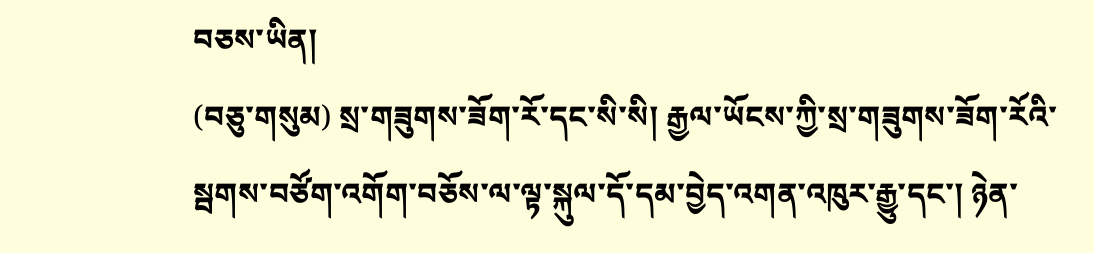བཅས་ཡིན།
(བཅུ་གསུམ) སྲ་གཟུགས་ཟོག་རོ་དང་སི་སི། རྒྱལ་ཡོངས་ཀྱི་སྲ་གཟུགས་ཟོག་རོའི་སྦགས་བཙོག་འགོག་བཅོས་ལ་ལྟ་སྐུལ་དོ་དམ་བྱེད་འགན་འཁུར་རྒྱུ་དང་། ཉེན་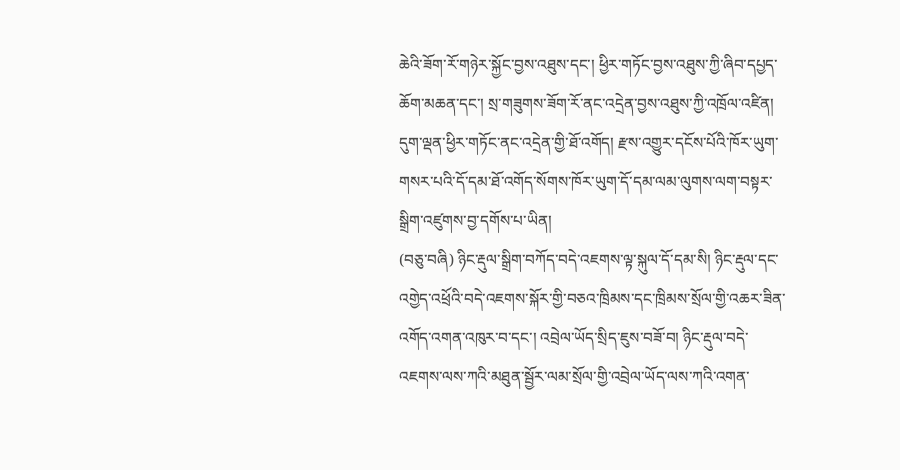ཆེའི་ཟོག་རོ་གཉེར་སྐྱོང་བྱས་འཐུས་དང་། ཕྱིར་གཏོང་བྱས་འཐུས་ཀྱི་ཞིབ་དཔྱད་ཆོག་མཆན་དང་། སྲ་གཟུགས་ཟོག་རོ་ནང་འདྲེན་བྱས་འཐུས་ཀྱི་འཁྲོལ་འཛིན། དུག་ལྡན་ཕྱིར་གཏོང་ནང་འདྲེན་གྱི་ཐོ་འགོད། རྫས་འགྱུར་དངོས་པོའི་ཁོར་ཡུག་གསར་པའི་དོ་དམ་ཐོ་འགོད་སོགས་ཁོར་ཡུག་དོ་དམ་ལམ་ལུགས་ལག་བསྟར་སྒྲིག་འཛུགས་བྱ་དགོས་པ་ཡིན།
(བཅུ་བཞི) ཉིང་རྡུལ་སྒྲིག་བཀོད་བདེ་འཇགས་ལྟ་སྐུལ་དོ་དམ་སི། ཉིང་རྡུལ་དང་འགྱེད་འཕྲོའི་བདེ་འཇགས་སྐོར་གྱི་བཅའ་ཁྲིམས་དང་ཁྲིམས་སྲོལ་གྱི་འཆར་ཟིན་འགོད་འགན་འཁུར་བ་དང་། འབྲེལ་ཡོད་སྲིད་ཇུས་བཟོ་བ། ཉིང་རྡུལ་བདེ་འཇགས་ལས་ཀའི་མཐུན་སྦྱོར་ལམ་སྲོལ་གྱི་འབྲེལ་ཡོད་ལས་ཀའི་འགན་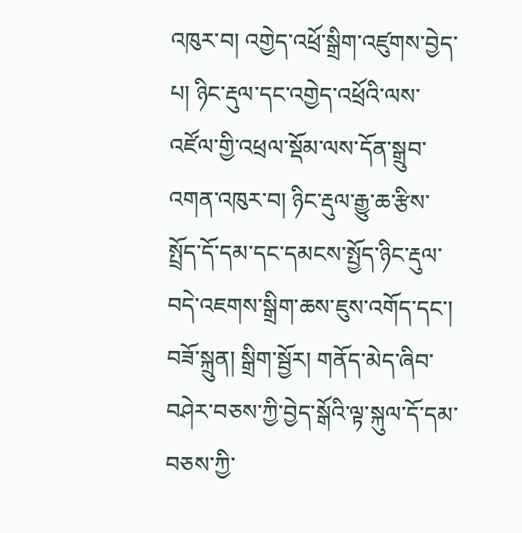འཁུར་བ། འགྱེད་འཕྲོ་སྒྲིག་འཛུགས་བྱེད་པ། ཉིང་རྡུལ་དང་འགྱེད་འཕྲོའི་ལས་འཛོལ་གྱི་འཕྲལ་སྡོམ་ལས་དོན་སྒྲུབ་འགན་འཁུར་བ། ཉིང་རྡུལ་རྒྱུ་ཆ་རྩིས་སྤྲོད་དོ་དམ་དང་དམངས་སྤྱོད་ཉིང་རྡུལ་བདེ་འཇགས་སྒྲིག་ཆས་ཇུས་འགོད་དང་། བཟོ་སྐྲུན། སྒྲིག་སྦྱོར། གནོད་མེད་ཞིབ་བཤེར་བཅས་ཀྱི་བྱེད་སྒོའི་ལྟ་སྐུལ་དོ་དམ་བཅས་ཀྱི་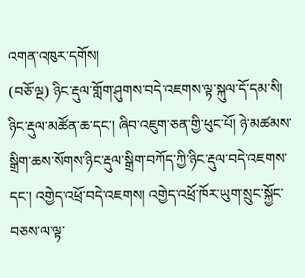འགན་འཁུར་དགོས།
(བཅོ་ལྔ) ཉིང་རྡུལ་གློག་ཤུགས་བདེ་འཇགས་ལྟ་སྐུལ་དོ་དམ་སི། ཉིང་རྡུལ་མཚོན་ཆ་དང་། ཞིབ་འཇུག་ཅན་གྱི་ཕུང་པོ། ཉེ་མཚམས་སྒྲིག་ཆས་སོགས་ཉིང་རྡུལ་སྒྲིག་བཀོད་ཀྱི་ཉིང་རྡུལ་བདེ་འཇགས་དང་། འགྱེད་འཕྲོ་བདེ་འཇགས། འགྱེད་འཕྲོ་ཁོར་ཡུག་སྲུང་སྐྱོང་བཅས་ལ་ལྟ་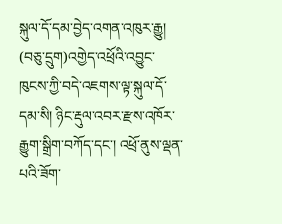སྐུལ་དོ་དམ་བྱེད་འགན་འཁུར་རྒྱུ།
(བཅུ་དྲུག)འགྱེད་འཕྲོའི་འབྱུང་ཁུངས་ཀྱི་བདེ་འཇགས་ལྟ་སྐུལ་དོ་དམ་སི། ཉིང་རྡུལ་འབར་རྫས་འཁོར་རྒྱུག་སྒྲིག་བཀོད་དང་། འཕྲོ་ནུས་ལྡན་པའི་ཟོག་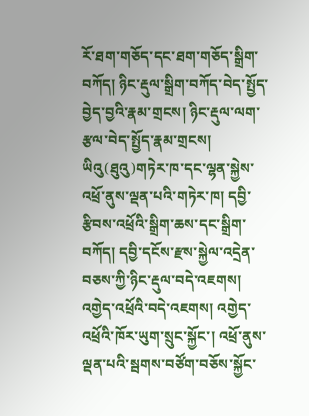རོ་ཐག་གཅོད་དང་ཐག་གཅོད་སྒྲིག་བཀོད། ཉིང་རྡུལ་སྒྲིག་བཀོད་བེད་སྤྱོད་བྱེད་བྱའི་རྣམ་གྲངས། ཉིང་རྡུལ་ལག་རྩལ་བེད་སྤྱོད་རྣམ་གྲངས། ཡིའུ(ཐུའུ)གཏེར་ཁ་དང་ལྷན་སྐྱེས་འཕྲོ་ནུས་ལྡན་པའི་གཏེར་ཁ། དབྱི་རྩིབས་འཕྲོའི་སྒྲིག་ཆས་དང་སྒྲིག་བཀོད། དབྱི་དངོས་རྫས་སྐྱེལ་འདྲེན་བཅས་ཀྱི་ཉིང་རྡུལ་བདེ་འཇགས། འགྱེད་འཕྲོའི་བདེ་འཇགས། འགྱེད་འཕྲོའི་ཁོར་ཡུག་སྲུང་སྐྱོང་། འཕྲོ་ནུས་ལྡན་པའི་སྦགས་བཙོག་བཅོས་སྐྱོང་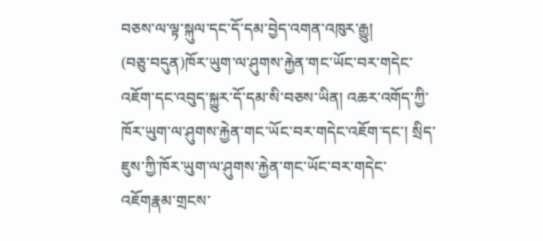བཅས་ལ་ལྟ་སྐུལ་དང་དོ་དམ་བྱེད་འགན་འཁུར་རྒྱུ།
(བཅུ་བདུན)ཁོར་ཡུག་ལ་ཤུགས་རྐྱེན་གང་ཡོང་བར་གདེང་འཇོག་དང་འབུད་སྐྱུར་དོ་དམ་སི་བཅས་ཡིན། འཆར་འགོད་ཀྱི་ཁོར་ཡུག་ལ་ཤུགས་རྐྱེན་གང་ཡོང་བར་གདེང་འཇོག་དང་། སྲིད་ཇུས་ཀྱི་ཁོར་ཡུག་ལ་ཤུགས་རྐྱེན་གང་ཡོང་བར་གདེང་འཇོགརྣམ་གྲངས་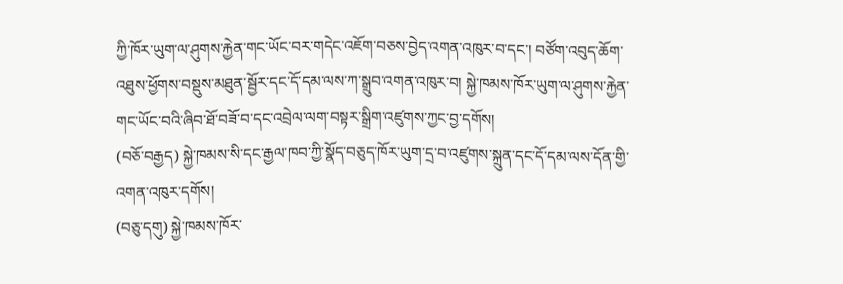ཀྱི་ཁོར་ཡུག་ལ་ཤུགས་རྐྱེན་གང་ཡོང་བར་གདེང་འཇོག་བཅས་བྱེད་འགན་འཁུར་བ་དང་། བཙོག་འབུད་ཆོག་འཐུས་ཕྱོགས་བསྡུས་མཐུན་སྦྱོར་དང་དོ་དམ་ལས་ཀ་སྒྲུབ་འགན་འཁུར་བ། སྐྱེ་ཁམས་ཁོར་ཡུག་ལ་ཤུགས་རྐྱེན་གང་ཡོང་བའི་ཞིབ་ཐོ་བཟོ་བ་དང་འབྲེལ་ལག་བསྟར་སྒྲིག་འཛུགས་ཀྱང་བྱ་དགོས།
(བཅོ་བརྒྱད) སྐྱེ་ཁམས་སི་དང་རྒྱལ་ཁབ་ཀྱི་སྣོད་བཅུད་ཁོར་ཡུག་དྲ་བ་འཛུགས་སྐྲུན་དང་དོ་དམ་ལས་དོན་གྱི་འགན་འཁུར་དགོས།
(བཅུ་དགུ) སྐྱེ་ཁམས་ཁོར་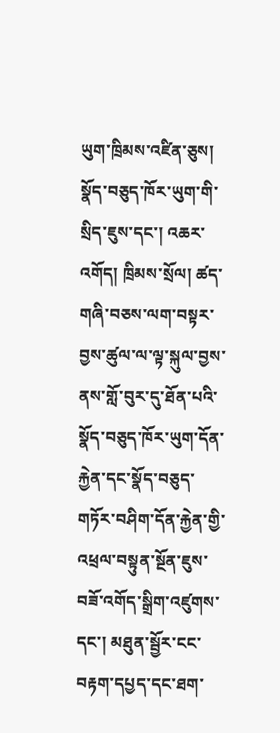ཡུག་ཁྲིམས་འཛིན་ཅུས། སྣོད་བཅུད་ཁོར་ཡུག་གི་སྲིད་ཇུས་དང་། འཆར་འགོད། ཁྲིམས་སྲོལ། ཚད་གཞི་བཅས་ལག་བསྟར་བྱས་ཚུལ་ལ་ལྟ་སྐུལ་བྱས་ནས་གློ་བུར་དུ་ཐོན་པའི་སྣོད་བཅུད་ཁོར་ཡུག་དོན་རྐྱེན་དང་སྣོད་བཅུད་གཏོར་བཤིག་དོན་རྐྱེན་གྱི་འཕྲལ་བསྟུན་སྔོན་ཇུས་བཟོ་འགོད་སྒྲིག་འཛུགས་དང་། མཐུན་སྦྱོར་ངང་བརྟག་དཔྱད་དང་ཐག་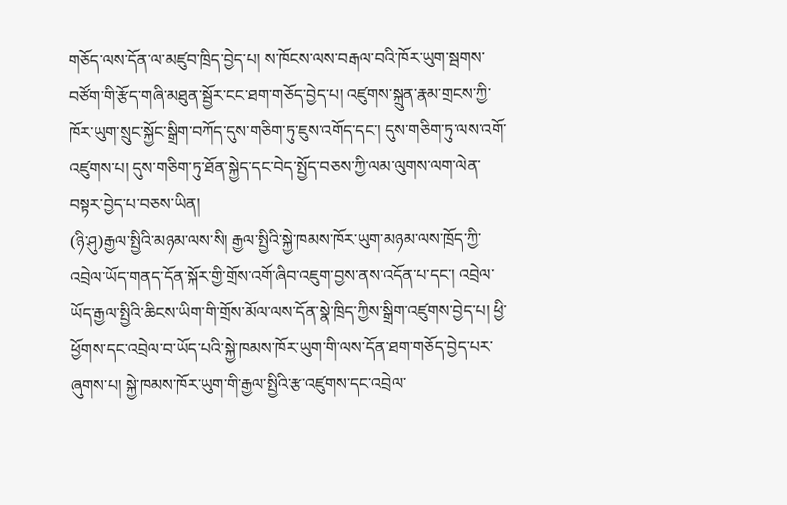གཅོད་ལས་དོན་ལ་མཛུབ་ཁྲིད་བྱེད་པ། ས་ཁོངས་ལས་བརྒལ་བའི་ཁོར་ཡུག་སྦགས་བཙོག་གི་རྩོད་གཞི་མཐུན་སྦྱོར་ངང་ཐག་གཅོད་བྱེད་པ། འཛུགས་སྐྲུན་རྣམ་གྲངས་ཀྱི་ཁོར་ཡུག་སྲུང་སྐྱོང་སྒྲིག་བཀོད་དུས་གཅིག་ཏུ་ཇུས་འགོད་དང་། དུས་གཅིག་ཏུ་ལས་འགོ་འཛུགས་པ། དུས་གཅིག་ཏུ་ཐོན་སྐྱེད་དང་བེད་སྤྱོད་བཅས་ཀྱི་ལམ་ལུགས་ལག་ལེན་བསྟར་བྱེད་པ་བཅས་ཡིན།
(ཉི་ཤུ)རྒྱལ་སྤྱིའི་མཉམ་ལས་སི། རྒྱལ་སྤྱིའི་སྐྱེ་ཁམས་ཁོར་ཡུག་མཉམ་ལས་ཁྲོད་ཀྱི་འབྲེལ་ཡོད་གནད་དོན་སྐོར་གྱི་གྲོས་འགོ་ཞིབ་འཇུག་བྱས་ནས་འདོན་པ་དང་། འབྲེལ་ཡོད་རྒྱལ་སྤྱིའི་ཆིངས་ཡིག་གི་གྲོས་མོལ་ལས་དོན་སྣེ་ཁྲིད་ཀྱིས་སྒྲིག་འཛུགས་བྱེད་པ། ཕྱི་ཕྱོགས་དང་འབྲེལ་བ་ཡོད་པའི་སྐྱེ་ཁམས་ཁོར་ཡུག་གི་ལས་དོན་ཐག་གཅོད་བྱེད་པར་ཞུགས་པ། སྐྱེ་ཁམས་ཁོར་ཡུག་གི་རྒྱལ་སྤྱིའི་རྩ་འཛུགས་དང་འབྲེལ་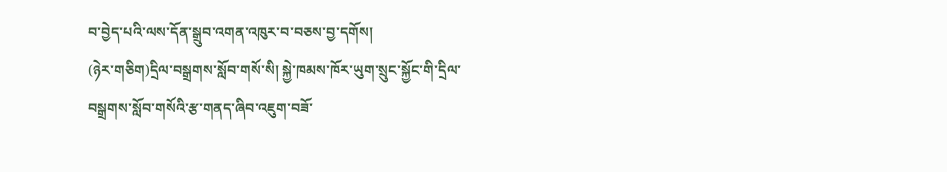བ་བྱེད་པའི་ལས་དོན་སྒྲུབ་འགན་འཁུར་བ་བཅས་བྱ་དགོས།
(ཉེར་གཅིག)དྲིལ་བསྒྲགས་སློབ་གསོ་སི། སྐྱེ་ཁམས་ཁོར་ཡུག་སྲུང་སྐྱོང་གི་དྲིལ་བསྒྲགས་སློབ་གསོའི་རྩ་གནད་ཞིབ་འཇུག་བཟོ་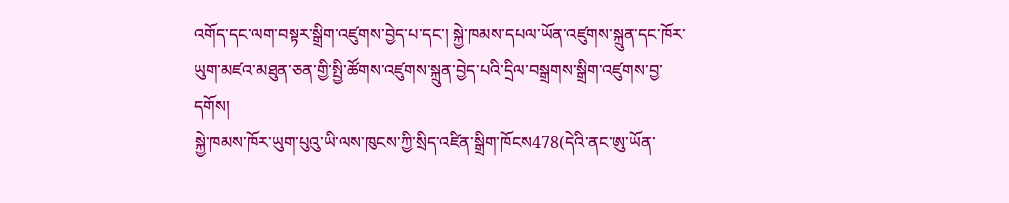འགོད་དང་ལག་བསྟར་སྒྲིག་འཛུགས་བྱེད་པ་དང་། སྐྱེ་ཁམས་དཔལ་ཡོན་འཛུགས་སྐྲུན་དང་ཁོར་ཡུག་མཛའ་མཐུན་ཅན་གྱི་སྤྱི་ཚོགས་འཛུགས་སྐྲུན་བྱེད་པའི་དྲིལ་བསྒྲགས་སྒྲིག་འཛུགས་བྱ་དགོས།
སྐྱེ་ཁམས་ཁོར་ཡུག་པུའུ་ཡི་ལས་ཁུངས་ཀྱི་སྲིད་འཛིན་སྒྲིག་ཁོངས478(དེའི་ནང་ཨུ་ཡོན་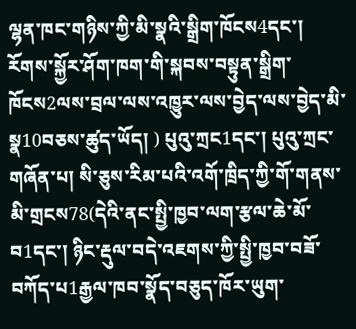ལྷན་ཁང་གཉིས་ཀྱི་མི་སྣའི་སྒྲིག་ཁོངས4དང་། རོགས་སྐྱོར་ཤོག་ཁག་གི་སྐབས་བསྟུན་སྒྲིག་ཁོངས2ལས་བྲལ་ལས་འཁྱུར་ལས་བྱེད་ལས་བྱེད་མི་སྣ10བཅས་ཚུད་ཡོད། ) པུའུ་ཀྲང1དང་། པུའུ་ཀྲང་གཞོན་པ། སི་ཅུས་རིམ་པའི་འགོ་ཁྲིད་ཀྱི་གོ་གནས་མི་གྲངས78(དེའི་ནང་སྤྱི་ཁྱབ་ལག་རྩལ་ཆེ་མོ་བ1དང་། ཉིང་རྡུལ་བདེ་འཇགས་ཀྱི་སྤྱི་ཁྱབ་བཟོ་བཀོད་པ1རྒྱལ་ཁབ་སྣོད་བཅུད་ཁོར་ཡུག་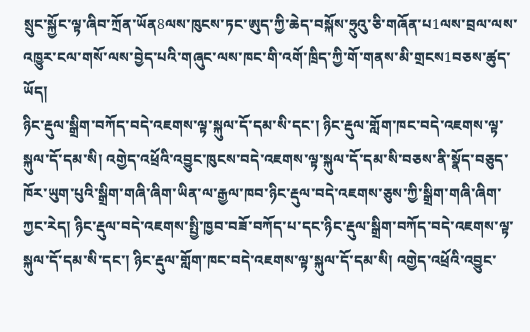སྲུང་སྐྱོང་ལྟ་ཞིབ་ཀྲོན་ཡོན8ལས་ཁུངས་ཏང་ཨུད་ཀྱི་ཆེད་བསྐོས་ཧྲུའུ་ཅི་གཞོན་པ1ལས་བྲལ་ལས་འཁྱུར་ངལ་གསོ་ལས་བྱེད་པའི་གཞུང་ལས་ཁང་གི་འགོ་ཁྲིད་ཀྱི་གོ་གནས་མི་གྲངས1བཅས་ཚུད་ཡོད།
ཉིང་རྡུལ་སྒྲིག་བཀོད་བདེ་འཇགས་ལྟ་སྐུལ་དོ་དམ་སི་དང་། ཉིང་རྡུལ་གློག་ཁང་བདེ་འཇགས་ལྟ་སྐུལ་དོ་དམ་སི། འགྱེད་འཕྲོའི་འབྱུང་ཁུངས་བདེ་འཇགས་ལྟ་སྐུལ་དོ་དམ་སི་བཅས་ནི་སྣོད་བཅུད་ཁོར་ཡུག་པུའི་སྒྲིག་གཞི་ཞིག་ཡིན་ལ་རྒྱལ་ཁབ་ཉིང་རྡུལ་བདེ་འཇགས་ཅུས་ཀྱི་སྒྲིག་གཞི་ཞིག་ཀྱང་རེད། ཉིང་རྡུལ་བདེ་འཇགས་སྤྱི་ཁྱབ་བཟོ་བཀོད་པ་དང་ཉིང་རྡུལ་སྒྲིག་བཀོད་བདེ་འཇགས་ལྟ་སྐུལ་དོ་དམ་སི་དང་། ཉིང་རྡུལ་གློག་ཁང་བདེ་འཇགས་ལྟ་སྐུལ་དོ་དམ་སི། འགྱེད་འཕྲོའི་འབྱུང་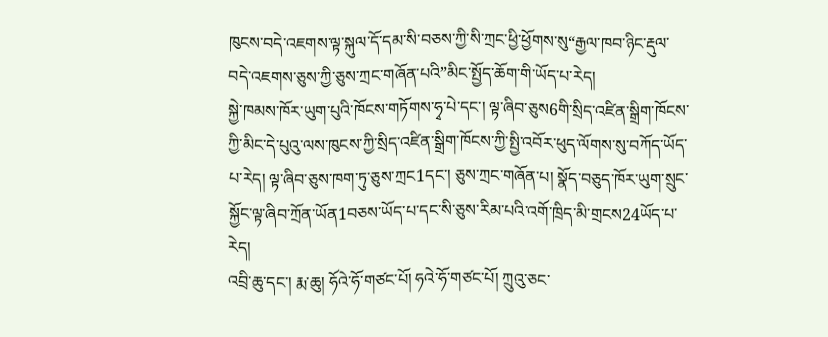ཁུངས་བདེ་འཇགས་ལྟ་སྐུལ་དོ་དམ་སི་བཅས་ཀྱི་སི་ཀྲང་ཕྱི་ཕྱོགས་སུ“རྒྱལ་ཁབ་ཉིང་རྡུལ་བདེ་འཇགས་ཅུས་ཀྱི་ཅུས་ཀྲང་གཞོན་པའི”མིང་སྤྱོད་ཆོག་གི་ཡོད་པ་རེད།
སྐྱེ་ཁམས་ཁོར་ཡུག་པུའི་ཁོངས་གཏོགས་ཧྭ་པེ་དང་། ལྟ་ཞིབ་ཅུས6གི་སྲིད་འཛིན་སྒྲིག་ཁོངས་ཀྱི་མིང་དེ་པུའུ་ལས་ཁུངས་ཀྱི་སྲིད་འཛིན་སྒྲིག་ཁོངས་ཀྱི་སྤྱི་འབོར་ཕུད་ལོགས་སུ་བཀོད་ཡོད་པ་རེད། ལྟ་ཞིབ་ཅུས་ཁག་ཏུ་ཅུས་ཀྲང1དང་། ཅུས་ཀྲང་གཞོན་པ། སྣོད་བཅུད་ཁོར་ཡུག་སྲུང་སྐྱོང་ལྟ་ཞིབ་ཀྲོན་ཡོན1བཅས་ཡོད་པ་དང་སི་ཅུས་རིམ་པའི་འགོ་ཁྲིད་མི་གྲངས24ཡོད་པ་རེད།
འབྲི་ཆུ་དང་། རྨ་ཆུ། ཧོའེ་ཧོ་གཙང་པོ། ཧའེ་ཧོ་གཙང་པོ། ཀྲུའུ་ཅང་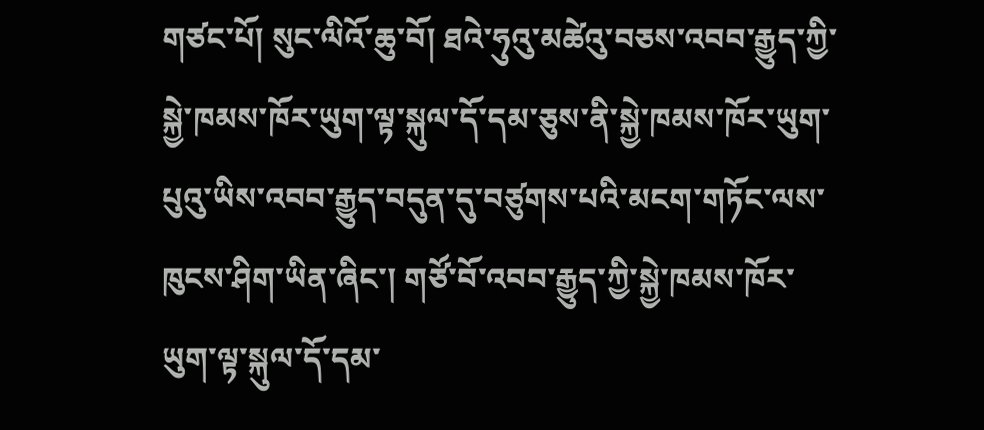གཙང་པོ། སུང་ལིའོ་ཆུ་བོ། ཐའེ་ཧུའུ་མཚེའུ་བཅས་འབབ་རྒྱུད་ཀྱི་སྐྱེ་ཁམས་ཁོར་ཡུག་ལྟ་སྐུལ་དོ་དམ་ཅུས་ནི་སྐྱེ་ཁམས་ཁོར་ཡུག་པུའུ་ཡིས་འབབ་རྒྱུད་བདུན་དུ་བཙུགས་པའི་མངག་གཏོང་ལས་ཁུངས་ཤིག་ཡིན་ཞིང་། གཙོ་བོ་འབབ་རྒྱུད་ཀྱི་སྐྱེ་ཁམས་ཁོར་ཡུག་ལྟ་སྐུལ་དོ་དམ་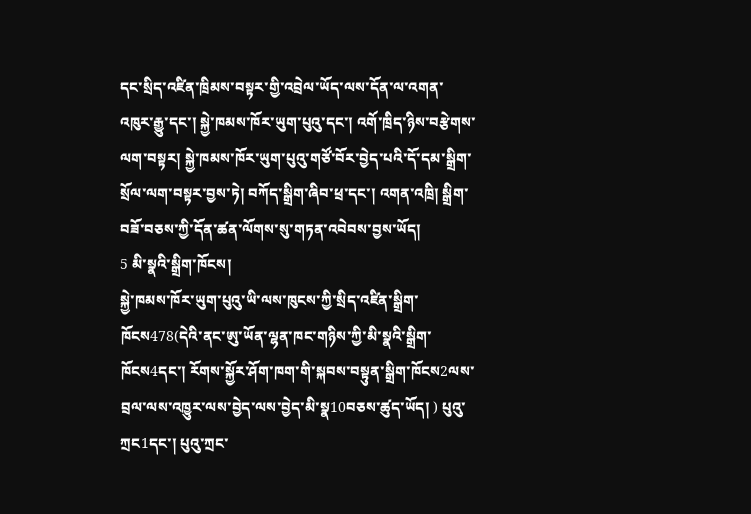དང་སྲིད་འཛིན་ཁྲིམས་བསྟར་གྱི་འབྲེལ་ཡོད་ལས་དོན་ལ་འགན་འཁུར་རྒྱུ་དང་། སྐྱེ་ཁམས་ཁོར་ཡུག་པུའུ་དང་། འགོ་ཁྲིད་ཉིས་བརྩེགས་ལག་བསྟར། སྐྱེ་ཁམས་ཁོར་ཡུག་པུའུ་གཙོ་བོར་བྱེད་པའི་དོ་དམ་སྒྲིག་སྲོལ་ལག་བསྟར་བྱས་ཏེ། བཀོད་སྒྲིག་ཞིབ་ཕྲ་དང་། འགན་འཁྲི། སྒྲིག་བཟོ་བཅས་ཀྱི་དོན་ཚན་ལོགས་སུ་གཏན་འབེབས་བྱས་ཡོད།
5 མི་སྣའི་སྒྲིག་ཁོངས།
སྐྱེ་ཁམས་ཁོར་ཡུག་པུའུ་ཡི་ལས་ཁུངས་ཀྱི་སྲིད་འཛིན་སྒྲིག་ཁོངས478(དེའི་ནང་ཨུ་ཡོན་ལྷན་ཁང་གཉིས་ཀྱི་མི་སྣའི་སྒྲིག་ཁོངས4དང་། རོགས་སྐྱོར་ཤོག་ཁག་གི་སྐབས་བསྟུན་སྒྲིག་ཁོངས2ལས་བྲལ་ལས་འཁྱུར་ལས་བྱེད་ལས་བྱེད་མི་སྣ10བཅས་ཚུད་ཡོད། ) པུའུ་ཀྲང1དང་། པུའུ་ཀྲང་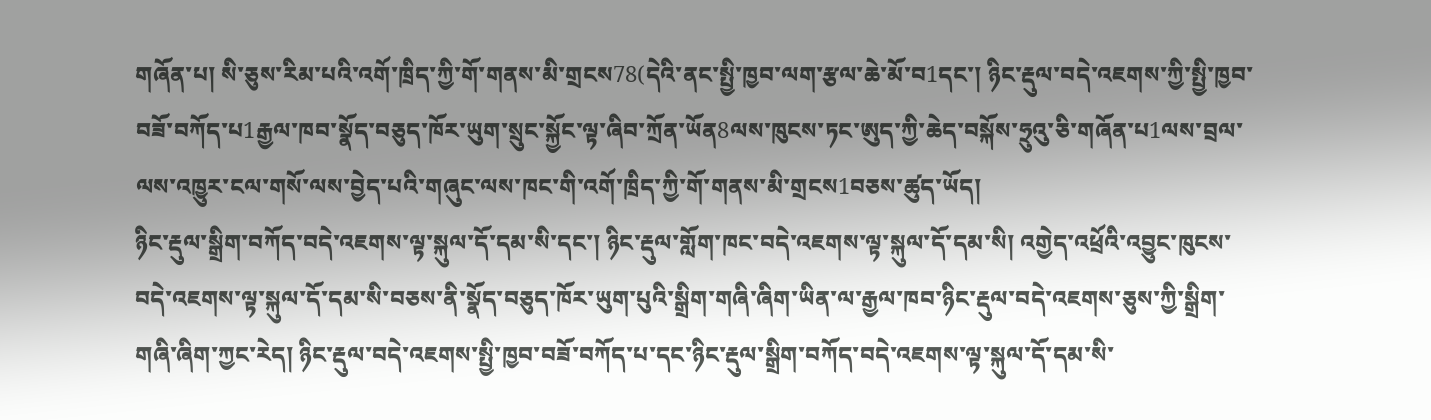གཞོན་པ། སི་ཅུས་རིམ་པའི་འགོ་ཁྲིད་ཀྱི་གོ་གནས་མི་གྲངས78(དེའི་ནང་སྤྱི་ཁྱབ་ལག་རྩལ་ཆེ་མོ་བ1དང་། ཉིང་རྡུལ་བདེ་འཇགས་ཀྱི་སྤྱི་ཁྱབ་བཟོ་བཀོད་པ1རྒྱལ་ཁབ་སྣོད་བཅུད་ཁོར་ཡུག་སྲུང་སྐྱོང་ལྟ་ཞིབ་ཀྲོན་ཡོན8ལས་ཁུངས་ཏང་ཨུད་ཀྱི་ཆེད་བསྐོས་ཧྲུའུ་ཅི་གཞོན་པ1ལས་བྲལ་ལས་འཁྱུར་ངལ་གསོ་ལས་བྱེད་པའི་གཞུང་ལས་ཁང་གི་འགོ་ཁྲིད་ཀྱི་གོ་གནས་མི་གྲངས1བཅས་ཚུད་ཡོད།
ཉིང་རྡུལ་སྒྲིག་བཀོད་བདེ་འཇགས་ལྟ་སྐུལ་དོ་དམ་སི་དང་། ཉིང་རྡུལ་གློག་ཁང་བདེ་འཇགས་ལྟ་སྐུལ་དོ་དམ་སི། འགྱེད་འཕྲོའི་འབྱུང་ཁུངས་བདེ་འཇགས་ལྟ་སྐུལ་དོ་དམ་སི་བཅས་ནི་སྣོད་བཅུད་ཁོར་ཡུག་པུའི་སྒྲིག་གཞི་ཞིག་ཡིན་ལ་རྒྱལ་ཁབ་ཉིང་རྡུལ་བདེ་འཇགས་ཅུས་ཀྱི་སྒྲིག་གཞི་ཞིག་ཀྱང་རེད། ཉིང་རྡུལ་བདེ་འཇགས་སྤྱི་ཁྱབ་བཟོ་བཀོད་པ་དང་ཉིང་རྡུལ་སྒྲིག་བཀོད་བདེ་འཇགས་ལྟ་སྐུལ་དོ་དམ་སི་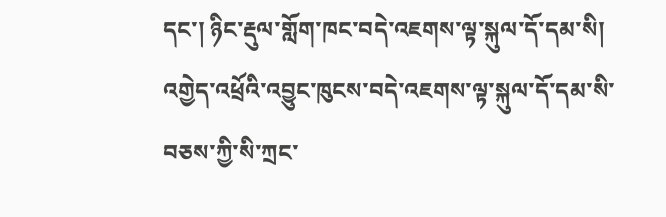དང་། ཉིང་རྡུལ་གློག་ཁང་བདེ་འཇགས་ལྟ་སྐུལ་དོ་དམ་སི། འགྱེད་འཕྲོའི་འབྱུང་ཁུངས་བདེ་འཇགས་ལྟ་སྐུལ་དོ་དམ་སི་བཅས་ཀྱི་སི་ཀྲང་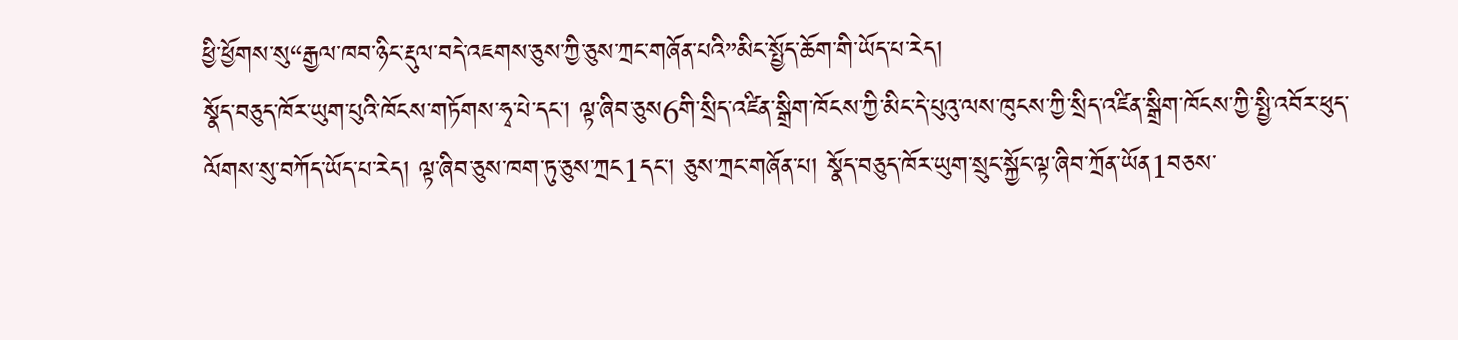ཕྱི་ཕྱོགས་སུ“རྒྱལ་ཁབ་ཉིང་རྡུལ་བདེ་འཇགས་ཅུས་ཀྱི་ཅུས་ཀྲང་གཞོན་པའི”མིང་སྤྱོད་ཆོག་གི་ཡོད་པ་རེད།
སྣོད་བཅུད་ཁོར་ཡུག་པུའི་ཁོངས་གཏོགས་ཧྭ་པེ་དང་། ལྟ་ཞིབ་ཅུས6གི་སྲིད་འཛིན་སྒྲིག་ཁོངས་ཀྱི་མིང་དེ་པུའུ་ལས་ཁུངས་ཀྱི་སྲིད་འཛིན་སྒྲིག་ཁོངས་ཀྱི་སྤྱི་འབོར་ཕུད་ལོགས་སུ་བཀོད་ཡོད་པ་རེད། ལྟ་ཞིབ་ཅུས་ཁག་ཏུ་ཅུས་ཀྲང1དང་། ཅུས་ཀྲང་གཞོན་པ། སྣོད་བཅུད་ཁོར་ཡུག་སྲུང་སྐྱོང་ལྟ་ཞིབ་ཀྲོན་ཡོན1བཅས་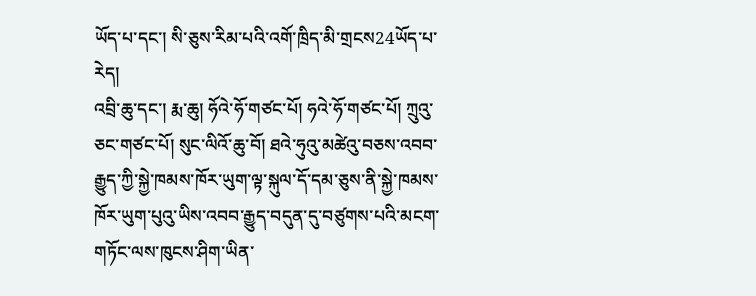ཡོད་པ་དང་། སི་ཅུས་རིམ་པའི་འགོ་ཁྲིད་མི་གྲངས24ཡོད་པ་རེད།
འབྲི་ཆུ་དང་། རྨ་ཆུ། ཧོའེ་ཧོ་གཙང་པོ། ཧའེ་ཧོ་གཙང་པོ། ཀྲུའུ་ཅང་གཙང་པོ། སུང་ལིའོ་ཆུ་བོ། ཐའེ་ཧུའུ་མཚེའུ་བཅས་འབབ་རྒྱུད་ཀྱི་སྐྱེ་ཁམས་ཁོར་ཡུག་ལྟ་སྐུལ་དོ་དམ་ཅུས་ནི་སྐྱེ་ཁམས་ཁོར་ཡུག་པུའུ་ཡིས་འབབ་རྒྱུད་བདུན་དུ་བཙུགས་པའི་མངག་གཏོང་ལས་ཁུངས་ཤིག་ཡིན་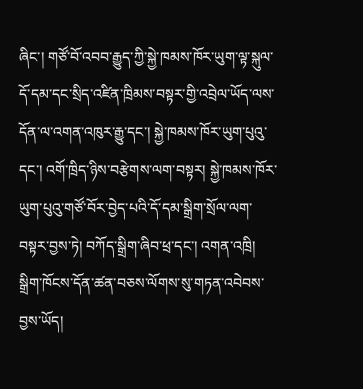ཞིང་། གཙོ་བོ་འབབ་རྒྱུད་ཀྱི་སྐྱེ་ཁམས་ཁོར་ཡུག་ལྟ་སྐུལ་དོ་དམ་དང་སྲིད་འཛིན་ཁྲིམས་བསྟར་གྱི་འབྲེལ་ཡོད་ལས་དོན་ལ་འགན་འཁུར་རྒྱུ་དང་། སྐྱེ་ཁམས་ཁོར་ཡུག་པུའུ་དང་། འགོ་ཁྲིད་ཉིས་བརྩེགས་ལག་བསྟར། སྐྱེ་ཁམས་ཁོར་ཡུག་པུའུ་གཙོ་བོར་བྱེད་པའི་དོ་དམ་སྒྲིག་སྲོལ་ལག་བསྟར་བྱས་ཏེ། བཀོད་སྒྲིག་ཞིབ་ཕྲ་དང་། འགན་འཁྲི། སྒྲིག་ཁོངས་དོན་ཚན་བཅས་ལོགས་སུ་གཏན་འབེབས་བྱས་ཡོད།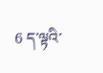6 ད་ལྟའི་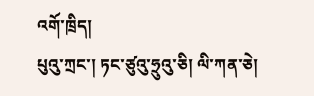འགོ་ཁྲིད།
པུའུ་ཀྲང་། ཏང་ཙུའུ་ཧྲུའུ་ཅི། ལི་ཀན་ཅེ།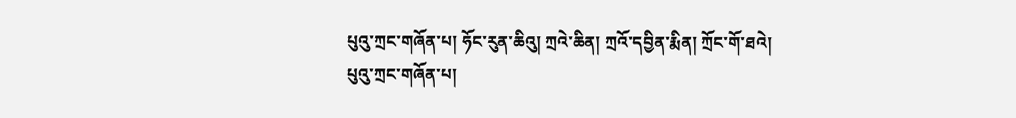པུའུ་ཀྲང་གཞོན་པ། ཧོང་རུན་ཆིའུ། ཀྲའེ་ཆིན། ཀྲའོ་དབྱིན་རྨིན། ཀྲོང་གོ་ཐའེ།
པུའུ་ཀྲང་གཞོན་པ།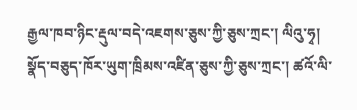རྒྱལ་ཁབ་ཉིང་རྡུལ་བདེ་འཇགས་ཅུས་ཀྱི་ཅུས་ཀྲང་། ལིའུ་ཧྭ།
སྣོད་བཅུད་ཁོར་ཡུག་ཁྲིམས་འཛིན་ཅུས་ཀྱི་ཅུས་ཀྲང་། ཚའོ་ལི་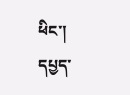ཕིང་།
དཔྱད་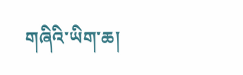གཞིའི་ཡིག་ཆ།